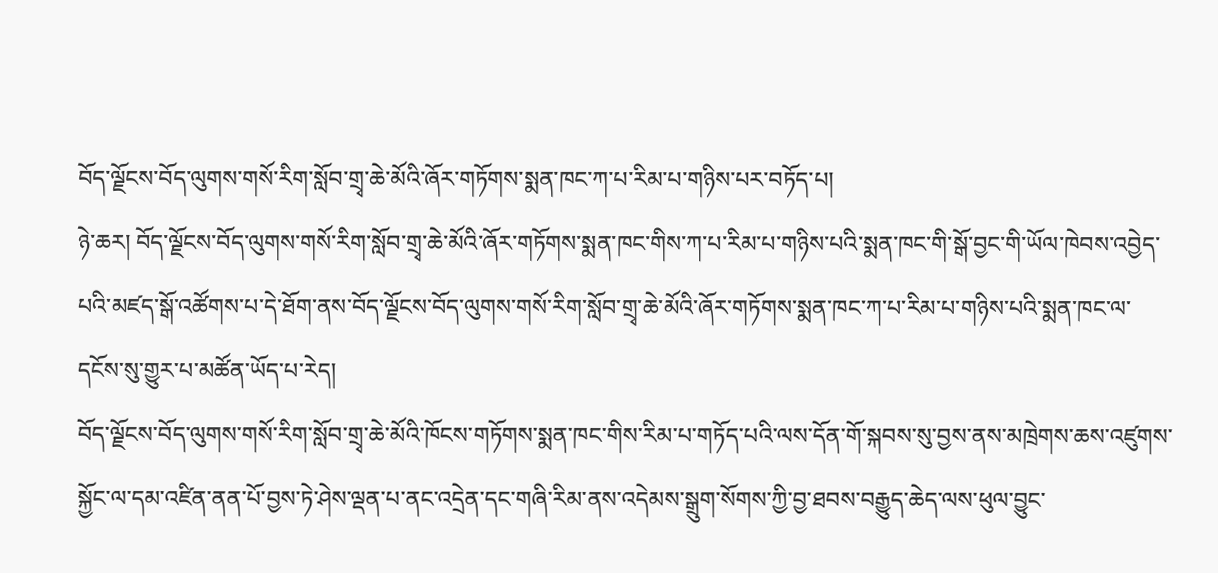བོད་ལྗོངས་བོད་ལུགས་གསོ་རིག་སློབ་གྲྭ་ཆེ་མོའི་ཞོར་གཏོགས་སྨན་ཁང་ཀ་པ་རིམ་པ་གཉིས་པར་བཏོད་པ།
ཉེ་ཆར། བོད་ལྗོངས་བོད་ལུགས་གསོ་རིག་སློབ་གྲྭ་ཆེ་མོའི་ཞོར་གཏོགས་སྨན་ཁང་གིས་ཀ་པ་རིམ་པ་གཉིས་པའི་སྨན་ཁང་གི་སྒོ་བྱང་གི་ཡོལ་ཁེབས་འབྱེད་པའི་མཛད་སྒོ་འཚོགས་པ་དེ་ཐོག་ནས་བོད་ལྗོངས་བོད་ལུགས་གསོ་རིག་སློབ་གྲྭ་ཆེ་མོའི་ཞོར་གཏོགས་སྨན་ཁང་ཀ་པ་རིམ་པ་གཉིས་པའི་སྨན་ཁང་ལ་དངོས་སུ་གྱུར་པ་མཚོན་ཡོད་པ་རེད།
བོད་ལྗོངས་བོད་ལུགས་གསོ་རིག་སློབ་གྲྭ་ཆེ་མོའི་ཁོངས་གཏོགས་སྨན་ཁང་གིས་རིམ་པ་གཏོད་པའི་ལས་དོན་གོ་སྐབས་སུ་བྱས་ནས་མཁྲེགས་ཆས་འཛུགས་སྐྱོང་ལ་དམ་འཛིན་ནན་པོ་བྱས་ཏེ་ཤེས་ལྡན་པ་ནང་འདྲེན་དང་གཞི་རིམ་ནས་འདེམས་སྒྲུག་སོགས་ཀྱི་བྱ་ཐབས་བརྒྱུད་ཆེད་ལས་ཕུལ་བྱུང་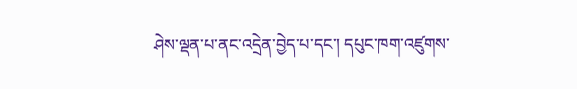ཤེས་ལྡན་པ་ནང་འདྲེན་བྱེད་པ་དང་། དཔུང་ཁག་འཛུགས་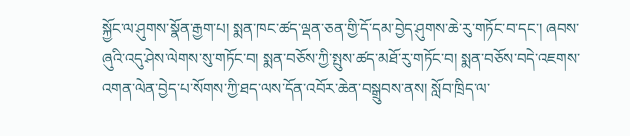སྐྱོང་ལ་ཤུགས་སྣོན་རྒྱག་པ། སྨན་ཁང་ཚད་ལྡན་ཅན་གྱི་དོ་དམ་བྱེད་ཤུགས་ཆེ་རུ་གཏོང་བ་དང་། ཞབས་ཞུའི་འདུ་ཤེས་ལེགས་སུ་གཏོང་བ། སྨན་བཅོས་ཀྱི་སྤུས་ཚད་མཐོ་རུ་གཏོང་བ། སྨན་བཅོས་བདེ་འཇགས་འགན་ལེན་བྱེད་པ་སོགས་ཀྱི་ཐད་ལས་དོན་འབོར་ཆེན་བསྒྲུབས་ནས། སློབ་ཁྲིད་ལ་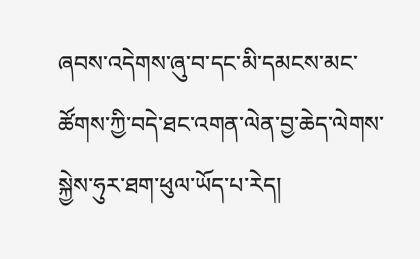ཞབས་འདེགས་ཞུ་བ་དང་མི་དམངས་མང་ཚོགས་ཀྱི་བདེ་ཐང་འགན་ལེན་བྱ་ཆེད་ལེགས་སྐྱེས་ཧུར་ཐག་ཕུལ་ཡོད་པ་རེད།